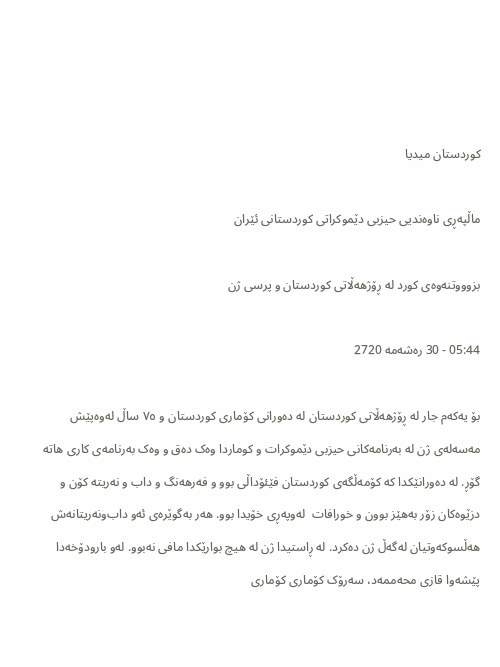کوردستان میدیا

ماڵپەڕی ناوەندیی حیزبی دێموکراتی کوردستانی ئێران

بزوووتنەوەی کورد لە ڕۆژهەڵاتی کوردستان و پرسی ژن

05:44 - 30 رەشەمه 2720

بۆ یەکەم جار لە ڕۆژهەڵاتی کوردستان لە دەورانی کۆماری کوردستان و ٧٥ ساڵ لەوەپێش مەسەلەی ژن لە بەرنامەکانی حیزبی دێموکرات و کوماردا وەک دەق و وەک بەرنامەی کاری هاتە گۆڕ. لە دەورانێکدا کە کۆمەڵگەی کوردستان فێئۆداڵی بوو و فەرهەنگ و داب و نەریتە کۆن و دزێوەکان زۆر بەهێز بوون و خورافات  لەوپەڕی خۆیدا بوو. هەر بەگوێرەی ئەو داب‌ونەریتانەش هەڵسوکەوتیان لەگەڵ ژن دەکرد. لە ڕاستیدا ژن لە هیچ بوارێکدا مافی نەبوو. لەو بارودۆخەدا پێشەوا قازی محەممەد، سەرۆک کۆماری کۆماری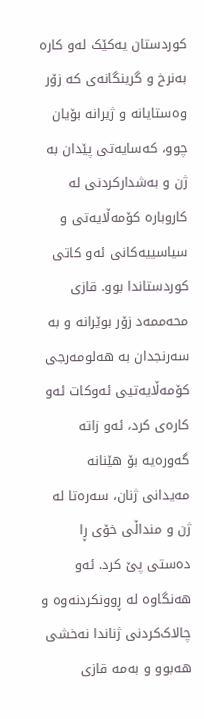کوردستان یەکێک لەو کارە بەنرخ و گرینگانەی کە زۆر وەستایانە و ژیرانە بۆیان چوو، کەسایەتی پێدان بە ژن و بەشدارکردنی لە کاروبارە کۆمەڵایەتی و سیاسییەکانی ئەو کاتی کوردستاندا بوو. قازی محەممەد زۆر بوێرانە و بە سەرنجدان بە هەلومەرجی کۆمەڵایەتیی ئەوکات ئەو کارەی کرد، ئەو زاتە گەورەیە بۆ هێنانە مەیدانی ژنان، سەرەتا لە ژن و منداڵی خۆی ڕا دەستی پێ کرد. ئەو هەنگاوە لە ڕوونکردنەوە و چالاک‌کردنی ژناندا نەخشی هەبوو و بەمە قازی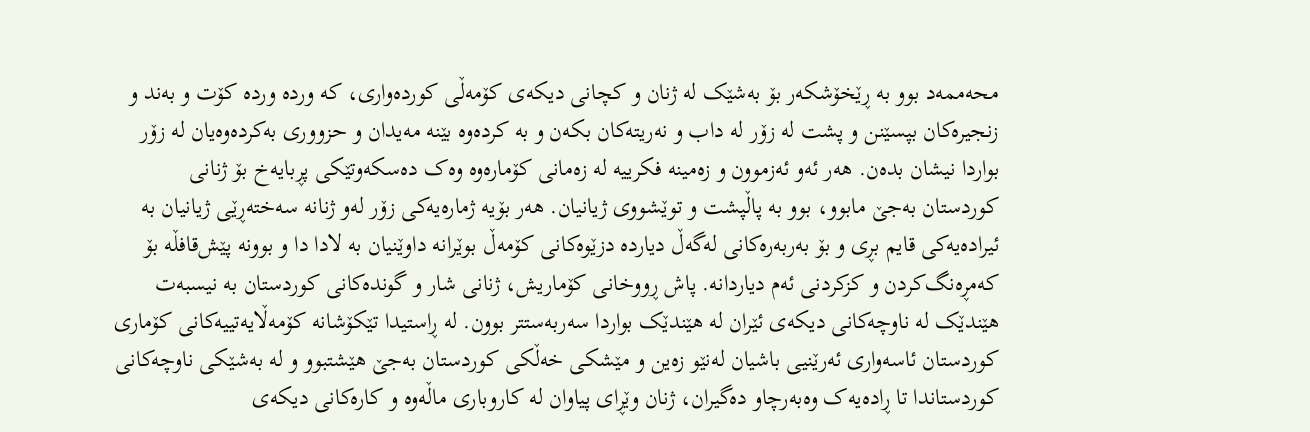محەممەد بوو بە ڕێخۆشکەر بۆ بەشێک لە ژنان و کچانی دیکەی کۆمەڵی کوردەواری، کە وردە وردە کۆت و بەند و زنجیرەکان بپسێنن و پشت لە زۆر لە داب و نەریتەکان بکەن و بە کردەوە بێنە مەیدان و حزووری بەکردەوەیان لە زۆر بواردا نیشان بدەن. هەر ئەو ئەزموون و زەمینە فکرییە لە زەمانی کۆمارەوە وەک دەسکەوتێکی پڕبایەخ بۆ ژنانی کوردستان بەجێ مابوو، بوو بە پاڵپشت و توێشووی ژیانیان. هەر بۆیە ژمارەیەکی زۆر لەو ژنانە سەختەڕێی ژیانیان بە ئیرادەیەکی قایم بڕی و بۆ بەربەرەکانی لەگەڵ دیاردە دزێوەکانی کۆمەڵ بوێرانە داوێنیان بە لادا دا و بوونە پێش‌قافڵە بۆ کەمڕەنگ‌کردن و کزکردنی ئەم دیاردانە. پاش ڕووخانی کۆماریش، ژنانی شار و گوندەکانی کوردستان بە نیسبەت هێندێک لە ناوچەکانی دیکەی ئێران لە هێندێک بواردا سەربەستتر بوون. لە ڕاستیدا تێکۆشانە کۆمەڵایەتییەکانی کۆماری کوردستان ئاسەواری ئەرێنیی باشیان لەنێو زەین و مێشکی خەڵکی کوردستان بەجێ هێشتبوو و لە بەشێکی ناوچەکانی کوردستاندا تا ڕادەیەک وەبەرچاو دەگیران، ژنان وێڕای پیاوان لە کاروباری ماڵەوە و کارەکانی دیکەی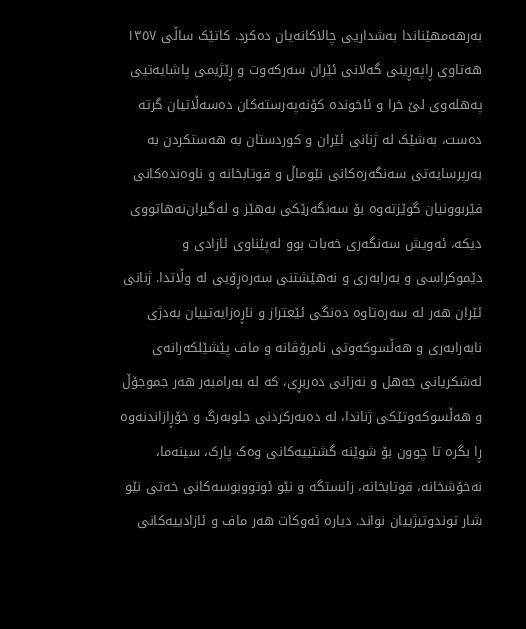بەرهەمهێناندا بەشداریی چالاکانەیان دەکرد. کاتێک ساڵی ١٣٥٧ هەتاوی ڕاپەڕینی گەلانی ئێران سەرکەوت و ڕێژیمی پاشایەتیی پەهلەوی لێ خرا و ئاخوندە کۆنەپەرستەکان دەسەڵاتیان گرتە دەست، بەشێک لە ژنانی ئێران و کوردستان بە هەستکردن بە بەرپرسایەتی سەنگەرەکانی نێوماڵ و قوتابخانە و ناوەندەکانی فێربوونیان گوێزتەوە بۆ سەنگەرێکی بەهێز و لەگیران‌نەهاتووی دیکە، ئەویش سەنگەری خەبات بوو لەپێناوی ئازادی و دێموکراسی و بەرابەری و نەهێشتنی سەرەڕۆیی لە وڵاتدا. ژنانی ئێران هەر لە سەرەتاوە دەنگی ئێعتراز و ناڕەزایەتییان بەدژی نابەرابەری و هەڵسوکەوتی نامرۆڤانە و ماف پێشێلکەرانەی لەشکریانی جەهل و نەزانی دەربڕی، کە لە بەرامبەر هەر جموجۆڵ و هەڵسوکەوتێکی ژناندا، لە دەبەرکردنی جلوبەرگ و خۆڕازاندنەوە ڕا بگرە تا چوون بۆ شوێنە گشتییەکانی وەک پارک، سینەما، نەخۆشخانە، قوتابخانە، زانستگە و نێو ئوتووبوسەکانی خەتی نێو شار توندوتیژییان نواند. دیارە ئەوکات هەر ماف و ئازادییەکانی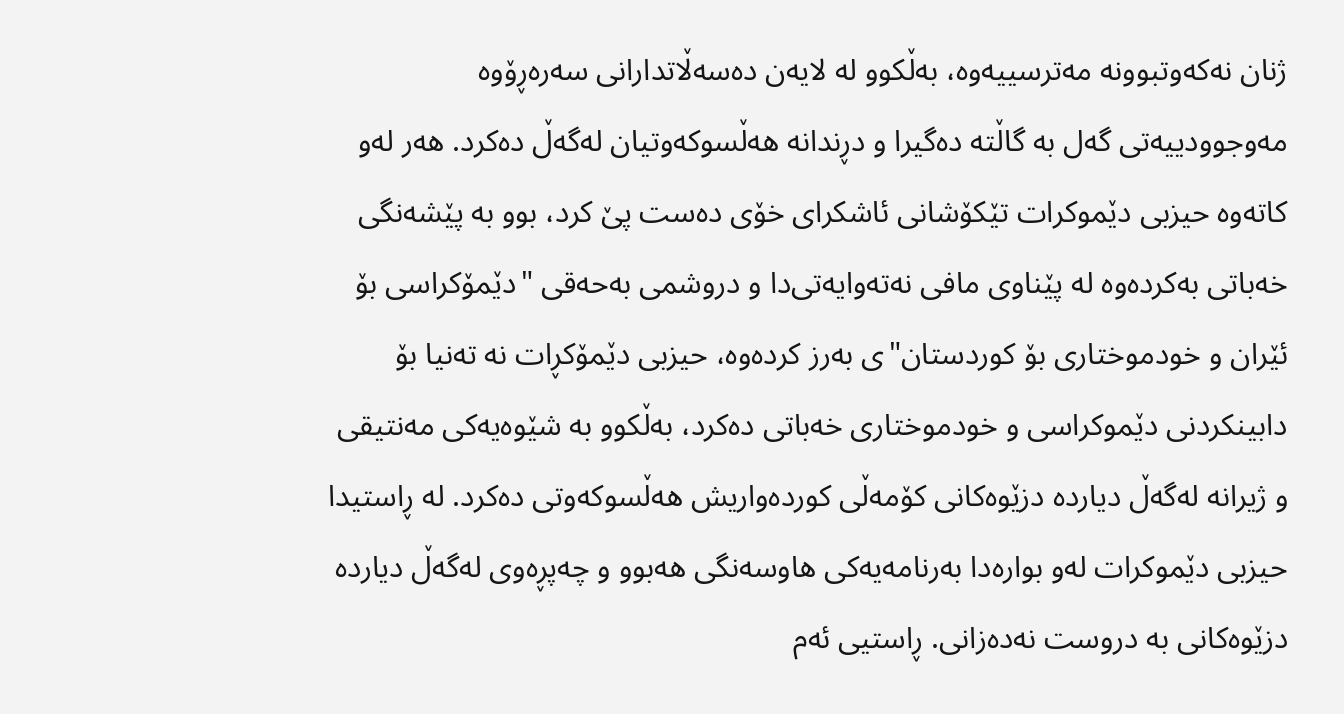ژنان نەکەوتبوونە مەترسییەوە، بەڵکوو لە لایەن دەسەڵاتدارانی سەرەڕۆوە مەوجوودییەتی گەل بە گاڵتە دەگیرا و دڕندانە هەڵسوکەوتیان لەگەڵ دەکرد. هەر لەو کاتەوە حیزبی دێموکرات تێکۆشانی ئاشکرای خۆی دەست پێ کرد، بوو بە پێشەنگی خەباتی بەکردەوە لە پێناوی مافی نەتەوایەتی‌دا و دروشمی بەحەقی "دێمۆکراسی بۆ ئێران و خودموختاری بۆ کوردستان"ی بەرز کردەوە، حیزبی دێمۆکڕات نە تەنیا بۆ دابینکردنی دێموکراسی و خودموختاری خەباتی دەکرد، بەڵکوو بە شێوەیەکی مەنتیقی و ژیرانە لەگەڵ دیاردە دزێوەکانی کۆمەڵی کوردەواریش هەڵسوکەوتی دەکرد. لە ڕاستیدا حیزبی دێموکرات لەو بوارەدا بەرنامەیەکی هاوسەنگی هەبوو و چەپڕەوی لەگەڵ دیاردە دزێوەکانی بە دروست نەدەزانی. ڕاستیی ئەم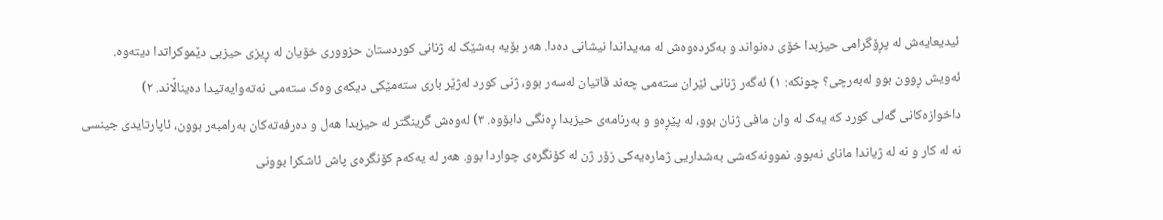ئیدیعایەش لە پڕۆگرامی حیزبدا خۆی دەنواند و بەکردەوەش لە مەیداندا نیشانی دەدا. هەر بۆیە بەشێک لە ژنانی کوردستان حزووری خۆیان لە ڕیزی حیزبی دێموکراتدا دیتەوە. ئەویش ڕوون بوو لەبەرچی؟ چونکە: ١) ئەگەر ژنانی ئێران ستەمی چەند قاتیان لەسەر بوو، ژنی کورد لەژێر باری ستەمێکی دیکەی وەک ستەمی نەتەوایەتیدا دەیناڵاند. ٢) داخوازەکانی گەلی کورد کە یەک لە وان مافی ژنان بوو، لە پێڕەو و بەرنامەی حیزبدا ڕەنگی دابۆوە. ٣) لەوەش گرینگتر لە حیزبدا هەل و دەرفەتەکان بەرامبەر بوون، ئاپارتایدی جینسی نە لە کار و نە لە ژیاندا مانای نەبوو. نموونەکەشی بەشداریی ژمارەیەکی زۆر ژن لە کۆنگرەی چواردا بوو. هەر لە یەکەم کۆنگرەی پاش ئاشکرا بوونی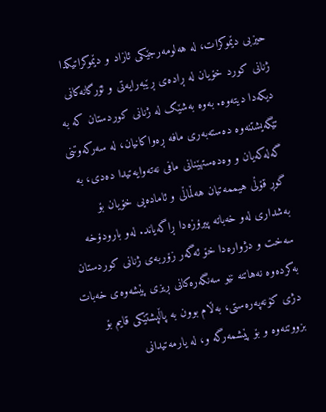حیزبی دێموکرات، لە هەلومەرجێکی ئازاد و دێموکراتیکدا ژنانی کورد خۆیان لە ڕادەی ڕێبەرایەتی و ئۆرگانەکانی دیکەدا دیتەوە. بەوە بەشێک لە ژنانی کوردستان کە بە تێگەیشتنەوە دەستەبەری مافە ڕەواکانیان، لە سەرکەوتنی گەلەکەیان و وەدەستهێنانی مافی نەتەوایەتیدا دەدی، بە گوڕ قۆڵی هیممەتیان هەڵماڵی و ئامادەیی خۆیان بۆ بەشداری لەو خەباتە پیرۆزەدا ڕاگەیاند. لەو بارودۆخە سەخت و دژوارەدا خۆ ئەگەر زۆربەی ژنانی کوردستان بەکردەوە نەهاتنە نێو سەنگەرەکانی ڕیزی پێشەوەی خەبات دژی کۆنەپەرەستی، بەڵام بوون بە پاڵپشتێکی قایم بۆ بزووتنەوە و بۆ پێشمەرگە و، لە یارمەتیدانی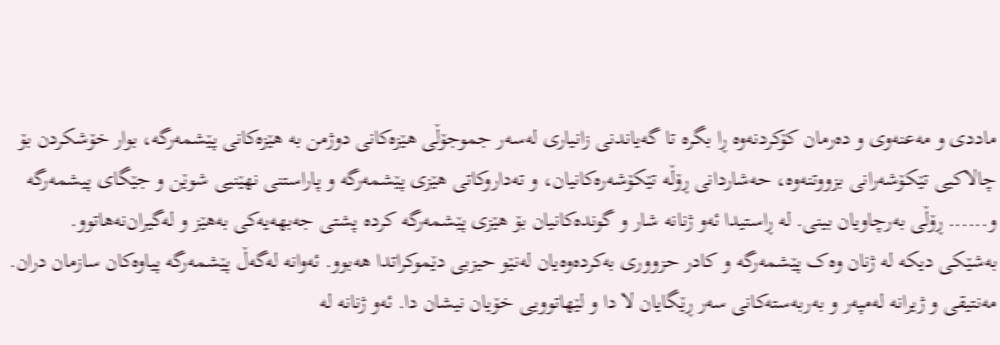ماددی و مەعنەوی و دەرمان کۆکردنەوە ڕا بگرە تا گەیاندنی زانیاری لەسەر جموجۆڵی هێزەکانی دوژمن بە هێزەکانی پێشمەرگە، بوار خۆشکردن بۆ چالاکیی تێکۆشەرانی بزووتنەوە، حەشاردانی ڕۆڵە تێکۆشەرەکانیان، و تەداروکاتی هێزی پێشمەرگە و پاراستنی نهێنیی شوێن و جێگای پیشمەرگە و...... ڕۆڵی بەرچاویان بینی. لە ڕاستیدا ئەو ژنانە شار و گوندەکانیان بۆ هێزی پێشمەرگە کردە پشتی جەبهەیەکی بەهێز و لەگیران‌نەهاتوو. بەشێکی دیکە لە ژنان وەک پێشمەرگە و کادر حزووری بەکردەوەیان لەنێو حیزبی دێموکراتدا هەبوو. ئەوانە لەگەڵ پێشمەرگە پیاوەکان سازمان دران. مەنتیقی و ژیرانە لەمپەر و بەربەستەکانی سەر ڕێگایان لا دا و لێهاتوویی خۆیان نیشان دا. ئەو ژنانە لە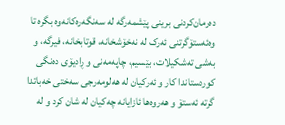دەرمان‌کردنی برینی پێشمەرگە لە سەنگەرەکانەوە بگرە تا وەئەستۆگرتنی ئەرک لە نەخۆشخانە، قوتابخانە، فیرگە، و بەشی تەشکیلات، بێسیم، چاپەمەنی و ڕادیۆی دەنگی کوردستاندا کار و ئەرکیان لە هەلومەرجی سەختی خەباتدا گرتە ئەستۆ و هەروەها ئازایانە چەکیان لە شان کرد و لە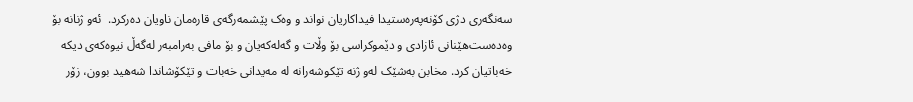سەنگەری دژی کۆنەپەرەستیدا فیداکاریان نواند و وەک پێشمەرگەی قارەمان ناویان دەرکرد.  ئەو ژنانە بۆ وەدەست‌هێنانی ئازادی و دێموکراسی بۆ وڵات و گەلەکەیان و بۆ مافی بەرامبەر لەگەڵ نیوەکەی دیکە خەباتیان کرد. مخابن بەشێک لەو ژنە تێکوشەرانە لە مەیدانی خەبات و تێکۆشاندا شەهید بوون، زۆر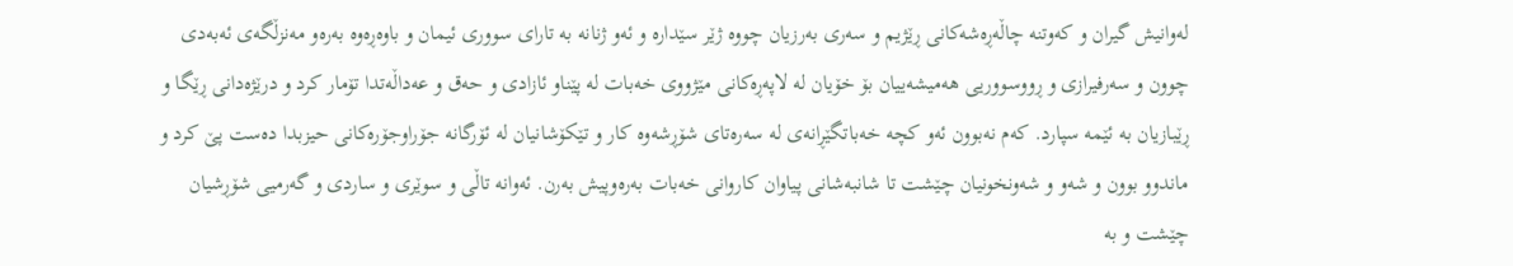لەوانیش گیران و کەوتنە چاڵەڕەشەکانی ڕێژیم و سەری بەرزیان چووە ژێر سێدارە و ئەو ژنانە بە تارای سووری ئیمان و باوەڕەوە بەرەو مەنزڵگەی ئەبەدی چوون و سەرفیرازی و ڕووسووریی هەمیشەییان بۆ خۆیان لە لاپەڕەکانی مێژووی خەبات لە پێناو ئازادی و حەق و عەداڵەتدا تۆمار کرد و درێژەدانی ڕێگا و ڕێبازیان بە ئێمە سپارد. کەم نەبوون ئەو کچە خەباتگێڕانەی لە سەرەتای شۆڕشەوە کار و تێکۆشانیان لە ئۆرگانە جۆراوجۆرەکانی حیزبدا دەست پێ کرد و ماندوو بوون و شەو و شەونخونیان چێشت تا شانبەشانی پیاوان کاروانی خەبات بەرەوپیش بەرن. ئەوانە تاڵی و سوێری و ساردی و گەرمیی شۆڕشیان چێشت و بە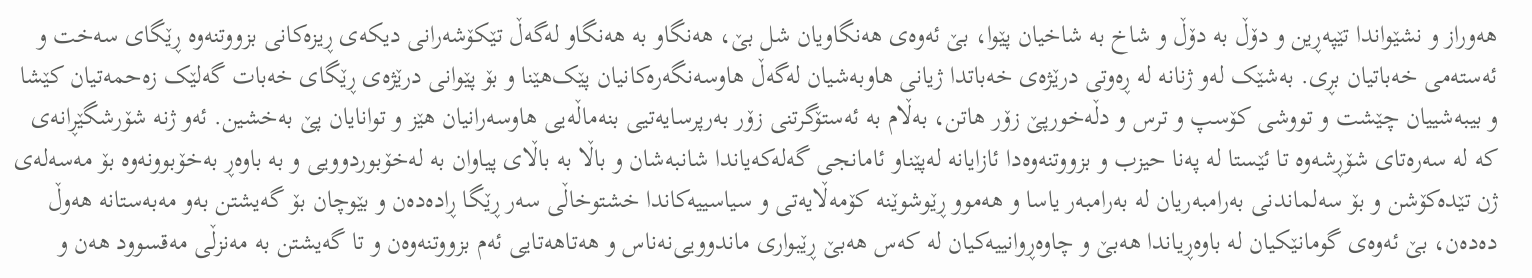هەوراز و نشێواندا تێپەڕین و دۆڵ بە دۆڵ و شاخ بە شاخیان پێوا، بێ ئەوەی هەنگاویان شل بێ، هەنگاو بە هەنگاو لەگەڵ تێکۆشەرانی دیکەی ڕیزەکانی بزووتنەوە ڕێگای سەخت و ئەستەمی خەباتیان بڕی. بەشێک لەو ژنانە لە ڕەوتی درێژەی خەباتدا ژیانی هاوبەشیان لەگەڵ هاوسەنگەرەکانیان پێک‌هێنا و بۆ پێوانی درێژەی ڕێگای خەبات گەلێک زەحمەتیان کێشا و بیبەشییان چێشت و تووشی کۆسپ و ترس و دڵەخورپێ زۆر هاتن، بەڵام بە ئەستۆگرتنی زۆر بەرپرسایەتیی بنەماڵەیی هاوسەرانیان هێز و توانایان پێ بەخشین. ئەو ژنە شۆرشگێڕانەی کە لە سەرەتای شۆڕشەوە تا ئێستا لە پەنا حیزب و بزووتنەوەدا ئازایانە لەپێناو ئامانجی گەلەکەیاندا شانبەشان و باڵا بە باڵای پیاوان بە لەخۆبوردوویی و بە باوەڕ بەخۆبوونەوە بۆ مەسەلەی ژن تێدەکۆشن و بۆ سەلماندنی بەرامبەریان لە بەرامبەر یاسا و هەموو ڕێوشوێنە کۆمەڵایەتی و سیاسییەکاندا خشتوخاڵی سەر ڕێگا ڕادەدەن و بێوچان بۆ گەیشتن بەو مەبەستانە هەوڵ دەدەن، بێ ئەوەی گومانێکیان لە باوەڕیاندا هەبێ و چاوەڕوانییەکیان لە کەس هەبێ ڕێبواری ماندوویی‌نەناس و هەتاهەتایی ئەم بزووتنەوەن و تا گەیشتن بە مەنزڵی مەقسوود هەن و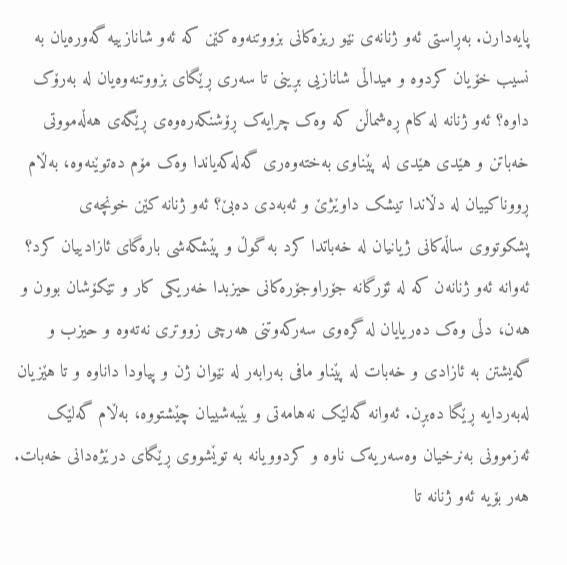پایەدارن. بەڕاستی ئەو ژنانەی نێو ریزەکانی بزووتنەوە کێن کە ئەو شانازییە گەورەیان بە نسیب خۆیان کردوە و میداڵی شانازیی بڕینی تا سەری ڕێگای بزووتنەوەیان لە بەرۆک داوە؟ ئەو ژنانە لە کام ڕەشماڵن کە وەک چرایەک ڕۆشنکەرەوەی ڕێگەی هەڵەمووتی خەباتن و هێدی هێدی لە پێناوی بەختەوەری گەلەکەیاندا وەک مۆم دەتوێنەوە، بەڵام ڕووناکییان لە دڵاندا تیشک داوێژێ و ئەبەدی دەبێ؟ ئەو ژنانە کێن خونچەی پشکوتووی ساڵەکانی ژیانیان لە خەباتدا کرد بە گوڵ و پێشکەشی بارەگای ئازادییان کرد؟ ئەوانە ئەو ژنانەن کە لە ئۆرگانە جۆراوجۆرەکانی حیزبدا خەریکی کار و تێکۆشان بوون و هەن، دڵی وەک دەریایان لە گرەوی سەرکەوتنی هەرچی زووتری نەتەوە و حیزب و گەیشتن بە ئازادی و خەبات لە پێناو مافی بەرابەر لە نێوان ژن و پیاودا داناوە و تا هێزیان لەبەردایە ڕێگا دەبڕن. ئەوانە گەلێک نەهامەتی و بێبەشییان چێشتووە، بەڵام گەلێک ئەزموونی بەنرخیان وەسەریەک ناوە و کردوویانە بە توێشووی ڕێگای درێژەدانی خەبات. هەر بۆیە ئەو ژنانە تا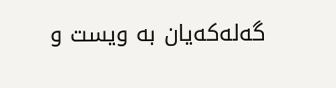گەلەکەیان بە ویست و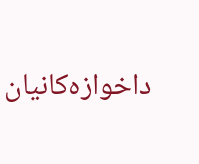داخوازەکانیان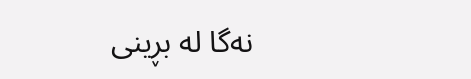نەگا لە بڕینی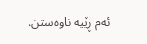ئەم ڕێیە ناوەستن.